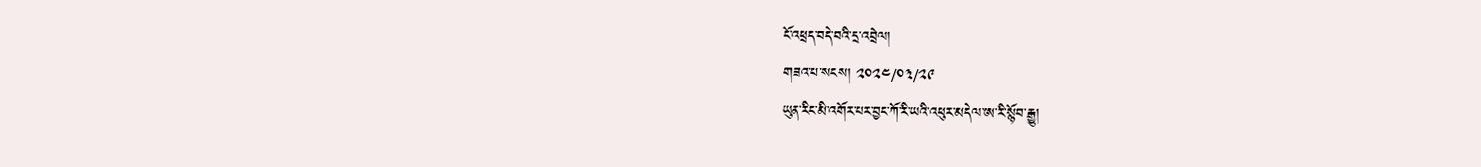ངོ་འཕྲད་བདེ་བའི་དྲ་འབྲེལ།
གཟའ་པ་སངས། ༢༠༢༤/༠༣/༢༩
ཡུན་རིང་མི་འགོར་པར་བྱང་ཀོ་རི་ཡའི་འཕུར་མདེལ་ཨ་རི་སྙོབ་རྒྱུ།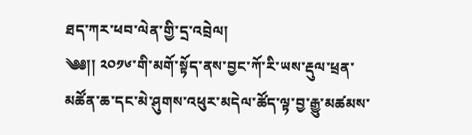ཐད་ཀར་ཕབ་ལེན་གྱི་དྲ་འབྲེལ།
༄༅།། ༢༠༡༦་གི་མགོ་སྟོད་ནས་བྱང་ཀོ་རི་ཡས་རྡུལ་ཕྲན་མཚོན་ཆ་དང་མེ་ཤུགས་འཕུར་མདེལ་ཚོད་ལྟ་བྱ་རྒྱུ་མཚམས་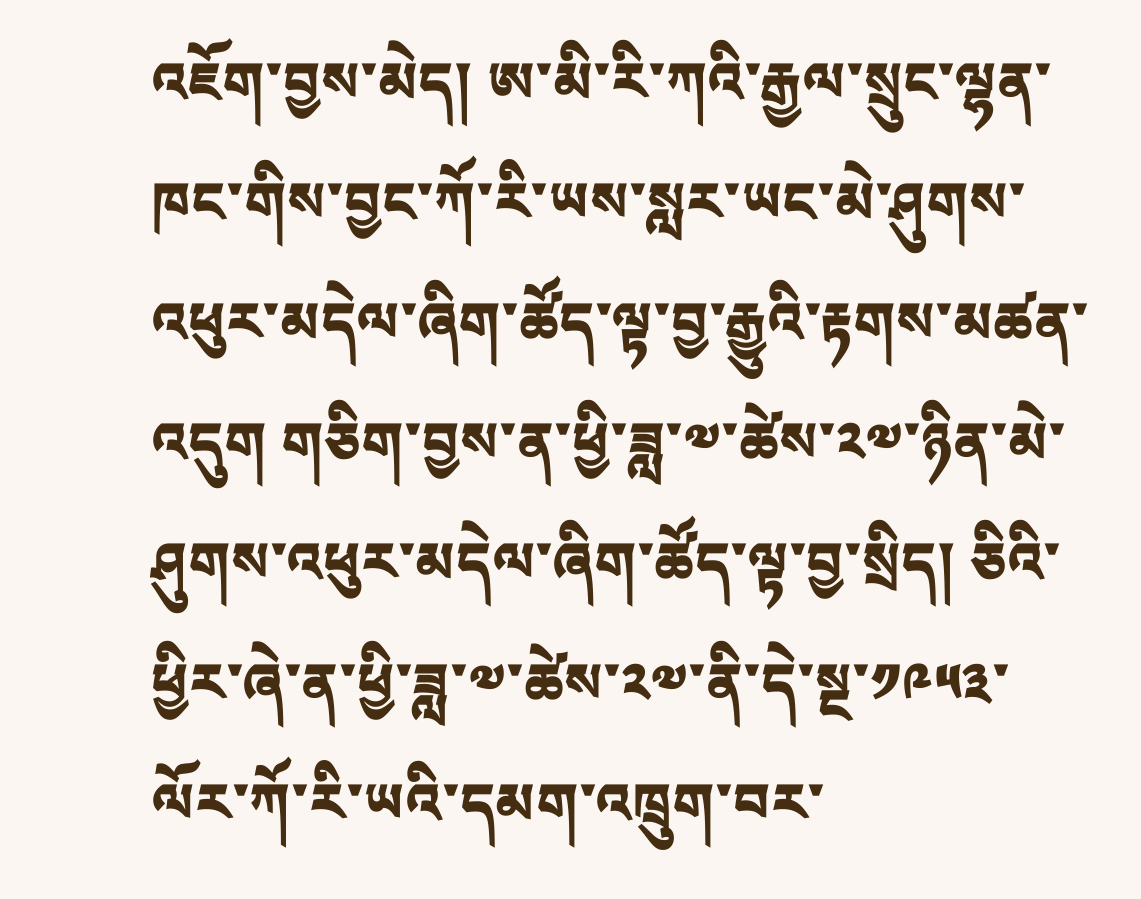འཇོག་བྱས་མེད། ཨ་མི་རི་ཀའི་རྒྱལ་སྲུང་ལྷན་ཁང་གིས་བྱང་ཀོ་རི་ཡས་སླར་ཡང་མེ་ཤུགས་འཕུར་མདེལ་ཞིག་ཚོད་ལྟ་བྱ་རྒྱུའི་རྟགས་མཚན་འདུག གཅིག་བྱས་ན་ཕྱི་ཟླ་༧་ཚེས་༢༧་ཉིན་མེ་ཤུགས་འཕུར་མདེལ་ཞིག་ཚོད་ལྟ་བྱ་སྲིད། ཅིའི་ཕྱིར་ཞེ་ན་ཕྱི་ཟླ་༧་ཚེས་༢༧་ནི་དེ་སྔ་༡༩༥༣་ལོར་ཀོ་རི་ཡའི་དམག་འཁྲུག་བར་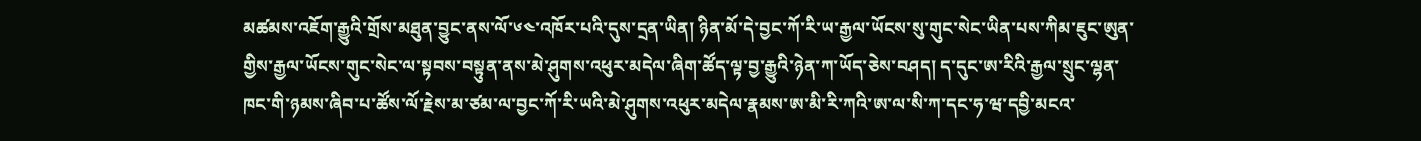མཚམས་འཇོག་རྒྱུའི་གྲོས་མཐུན་བྱུང་ནས་ལོ་༦༤་འཁོར་པའི་དུས་དྲན་ཡིན། ཉིན་མོ་དེ་བྱང་ཀོ་རི་ཡ་རྒྱལ་ཡོངས་སུ་གུང་སེང་ཡིན་པས་ཀིམ་ཇུང་ཨུན་གྱིས་རྒྱལ་ཡོངས་གུང་སེང་ལ་སྟབས་བསྟུན་ནས་མེ་ཤུགས་འཕུར་མདེལ་ཞིག་ཚོད་ལྟ་བྱ་རྒྱུའི་ཉེན་ཀ་ཡོད་ཅེས་བཤད། ད་དུང་ཨ་རིའི་རྒྱལ་སྲུང་ལྷན་ཁང་གི་ཉམས་ཞིབ་པ་ཚོས་ལོ་རྗེས་མ་ཙམ་ལ་བྱང་ཀོ་རི་ཡའི་མེ་ཤུགས་འཕུར་མདེལ་རྣམས་ཨ་མི་རི་ཀའི་ཨ་ལ་སི་ཀ་དང་ཧ་ཝ་དབྱི་མངའ་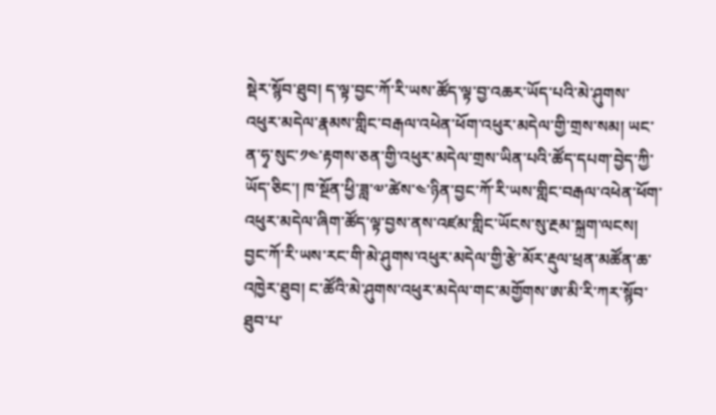སྡེར་སྙོབ་ཐུབ། ད་ལྟ་བྱང་ཀོ་རི་ཡས་ཚོད་ལྟ་བྱ་འཆར་ཡོད་པའི་མེ་ཤུགས་འཕུར་མདེལ་རྣམས་གླིང་བརྒལ་འཕེན་ཕོག་འཕུར་མདེལ་གྱི་གྲས་སམ། ཡང་ན་ཧྭ་སུང་༡༤་རྟགས་ཅན་གྱི་འཕུར་མདེལ་གྲས་ཡིན་པའི་ཚོད་དཔག་བྱེད་ཀྱི་ཡོད་ཅིང་། ཁ་སྔོན་ཕྱི་ཟླ་༧་ཚེས་༤་ཉིན་བྱང་ཀོ་རི་ཡས་གླིང་བརྒལ་འཕེན་ཕོག་འཕུར་མདེལ་ཞིག་ཚོད་ལྟ་བྱས་ནས་འཛམ་གླིང་ཡོངས་སུ་རྔམ་སྐྲག་ལངས། བྱང་ཀོ་རི་ཡས་རང་གི་མེ་ཤུགས་འཕུར་མདེལ་གྱི་རྩེ་མོར་རྡུལ་ཕྲན་མཚོན་ཆ་འཁྱེར་ཐུབ། ང་ཚོའི་མེ་ཤུགས་འཕུར་མདེལ་གང་མགྱོགས་ཨ་མི་རི་ཀར་སྙོབ་ཐུབ་པ་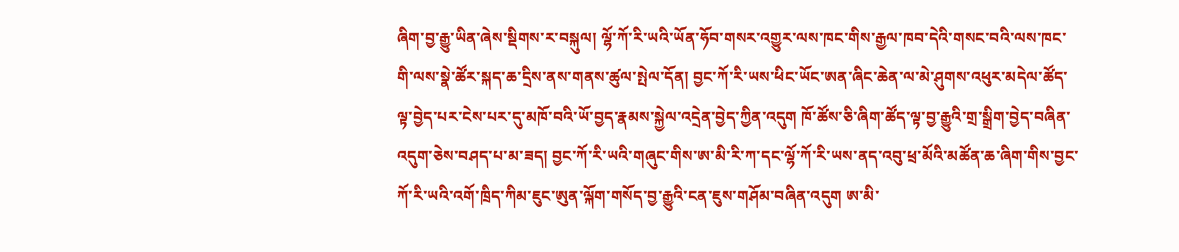ཞིག་བྱ་རྒྱུ་ཡིན་ཞེས་སྡིགས་ར་བསྐུལ། ལྷོ་ཀོ་རི་ཡའི་ཡོན་ཧོབ་གསར་འགྱུར་ལས་ཁང་གིས་རྒྱལ་ཁབ་དེའི་གསང་བའི་ལས་ཁང་གི་ལས་སྣེ་ཚོར་སྐད་ཆ་དྲིས་ནས་གནས་ཚུལ་སྤེལ་དོན། བྱང་ཀོ་རི་ཡས་ཕིང་ཡོང་ཨན་ཞིང་ཆེན་ལ་མེ་ཤུགས་འཕུར་མདེལ་ཚོད་ལྟ་བྱེད་པར་ངེས་པར་དུ་མཁོ་བའི་ཡོ་བྱད་རྣམས་སྐྱེལ་འདྲེན་བྱེད་ཀྱིན་འདུག ཁོ་ཚོས་ཅི་ཞིག་ཚོད་ལྟ་བྱ་རྒྱུའི་གྲ་སྒྲིག་བྱེད་བཞིན་འདུག་ཅེས་བཤད་པ་མ་ཟད། བྱང་ཀོ་རི་ཡའི་གཞུང་གིས་ཨ་མི་རི་ཀ་དང་ལྷོ་ཀོ་རི་ཡས་ནད་འབུ་ཕྲ་མོའི་མཚོན་ཆ་ཞིག་གིས་བྱང་ཀོ་རི་ཡའི་འགོ་ཁྲིད་ཀིམ་ཇུང་ཨུན་ལྐོག་གསོད་བྱ་རྒྱུའི་ངན་ཇུས་གཤོམ་བཞིན་འདུག ཨ་མི་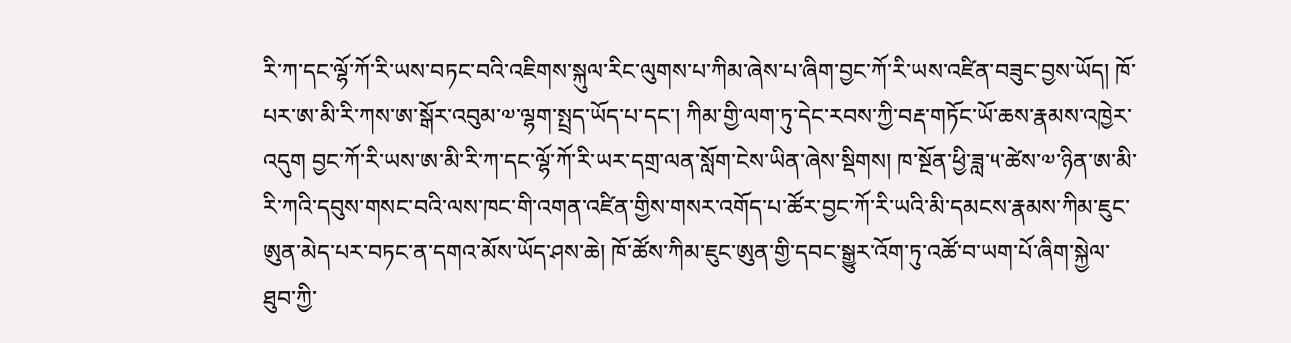རི་ཀ་དང་ལྷོ་ཀོ་རི་ཡས་བཏང་བའི་འཇིགས་སྐུལ་རིང་ལུགས་པ་ཀིམ་ཞེས་པ་ཞིག་བྱང་ཀོ་རི་ཡས་འཛིན་བཟུང་བྱས་ཡོད། ཁོ་པར་ཨ་མི་རི་ཀས་ཨ་སྒོར་འབུམ་༧་ལྷག་སྤྲད་ཡོད་པ་དང་། ཀིམ་གྱི་ལག་ཏུ་དེང་རབས་ཀྱི་བརྡ་གཏོང་ཡོ་ཆས་རྣམས་འཁྱེར་འདུག བྱང་ཀོ་རི་ཡས་ཨ་མི་རི་ཀ་དང་ལྷོ་ཀོ་རི་ཡར་དགྲ་ལན་སློག་ངེས་ཡིན་ཞེས་སྡིགས། ཁ་སྔོན་ཕྱི་ཟླ་༥་ཚེས་༧་ཉིན་ཨ་མི་རི་ཀའི་དབུས་གསང་བའི་ལས་ཁང་གི་འགན་འཛིན་གྱིས་གསར་འགོད་པ་ཚོར་བྱང་ཀོ་རི་ཡའི་མི་དམངས་རྣམས་ཀིམ་ཇུང་ཨུན་མེད་པར་བཏང་ན་དགའ་མོས་ཡོད་ཤས་ཆེ། ཁོ་ཚོས་ཀིམ་ཇུང་ཨུན་གྱི་དབང་སྒྱུར་འོག་ཏུ་འཚོ་བ་ཡག་པོ་ཞིག་སྐྱེལ་ཐུབ་ཀྱི་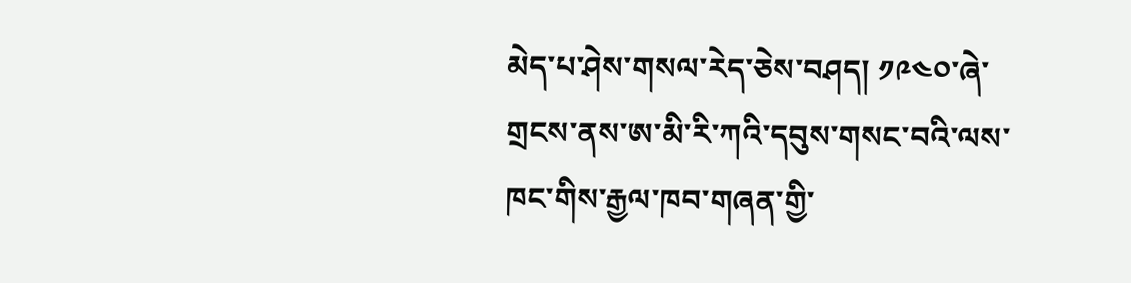མེད་པ་ཤེས་གསལ་རེད་ཅེས་བཤད། ༡༩༤༠་ཞེ་གྲངས་ནས་ཨ་མི་རི་ཀའི་དབུས་གསང་བའི་ལས་ཁང་གིས་རྒྱལ་ཁབ་གཞན་གྱི་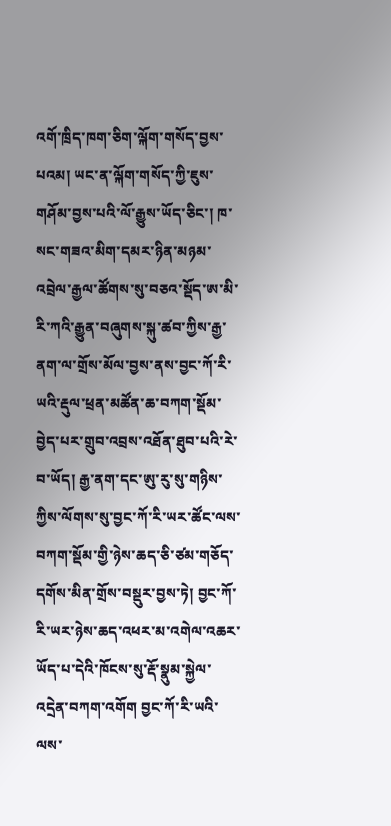འགོ་ཁྲིད་ཁག་ཅིག་ལྐོག་གསོད་བྱས་པའམ། ཡང་ན་ལྐོག་གསོད་ཀྱི་ཇུས་གཤོམ་བྱས་པའི་ལོ་རྒྱུས་ཡོད་ཅིང་། ཁ་སང་གཟའ་མིག་དམར་ཉིན་མཉམ་འབྲེལ་རྒྱལ་ཚོགས་སུ་བཅའ་སྡོད་ཨ་མི་རི་ཀའི་རྒྱུན་བཞུགས་སྐུ་ཚབ་ཀྱིས་རྒྱ་ནག་ལ་གྲོས་མོལ་བྱས་ནས་བྱང་ཀོ་རི་ཡའི་རྡུལ་ཕྲན་མཚོན་ཆ་བཀག་སྡོམ་བྱེད་པར་གྲུབ་འབྲས་འཐོན་ཐུབ་པའི་རེ་བ་ཡོད། རྒྱ་ནག་དང་ཨུ་རུ་སུ་གཉིས་ཀྱིས་ལོགས་སུ་བྱང་ཀོ་རི་ཡར་ཚོང་ལས་བཀག་སྡོམ་གྱི་ཉེས་ཆད་ཅི་ཙམ་གཅོད་དགོས་མིན་གྲོས་བསྡུར་བྱས་ཏེ། བྱང་ཀོ་རི་ཡར་ཉེས་ཆད་འཕར་མ་འགེལ་འཆར་ཡོད་པ་དེའི་ཁོངས་སུ་རྡོ་སྣུམ་སྐྱེལ་འདྲེན་བཀག་འགོག བྱང་ཀོ་རི་ཡའི་ལས་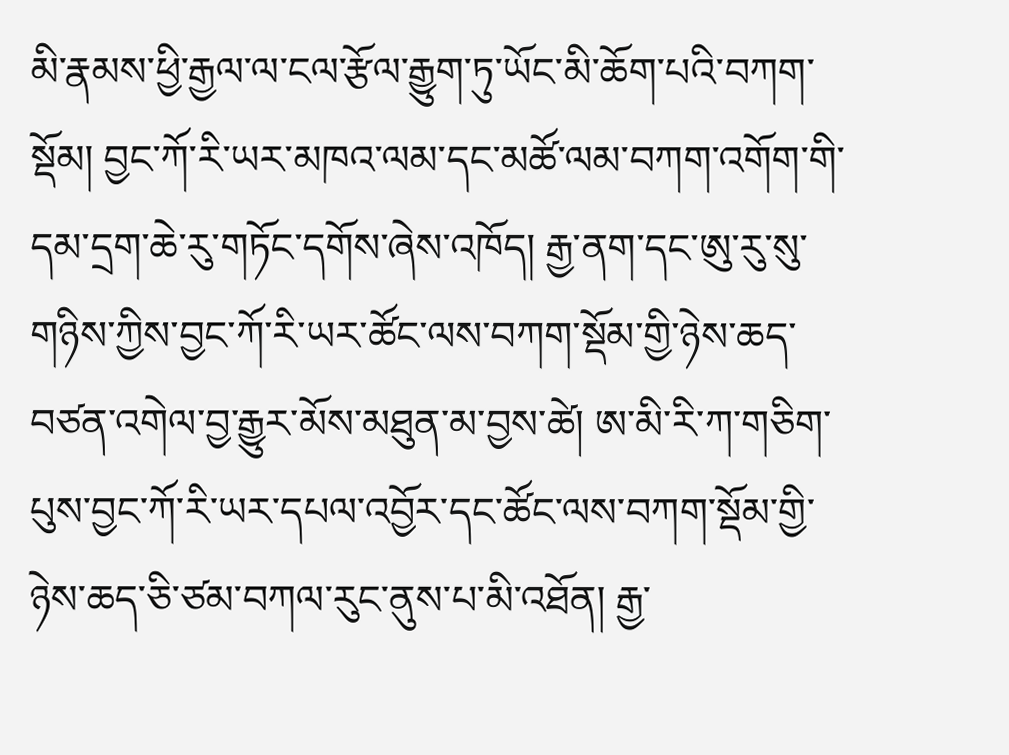མི་རྣམས་ཕྱི་རྒྱལ་ལ་ངལ་རྩོལ་རྒྱུག་ཏུ་ཡོང་མི་ཆོག་པའི་བཀག་སྡོམ། བྱང་ཀོ་རི་ཡར་མཁའ་ལམ་དང་མཚོ་ལམ་བཀག་འགོག་གི་དམ་དྲག་ཆེ་རུ་གཏོང་དགོས་ཞེས་འཁོད། རྒྱ་ནག་དང་ཨུ་རུ་སུ་གཉིས་ཀྱིས་བྱང་ཀོ་རི་ཡར་ཚོང་ལས་བཀག་སྡོམ་གྱི་ཉེས་ཆད་བཙན་འགེལ་བྱ་རྒྱུར་མོས་མཐུན་མ་བྱས་ཚེ། ཨ་མི་རི་ཀ་གཅིག་པུས་བྱང་ཀོ་རི་ཡར་དཔལ་འབྱོར་དང་ཚོང་ལས་བཀག་སྡོམ་གྱི་ཉེས་ཆད་ཅི་ཙམ་བཀལ་རུང་ནུས་པ་མི་འཐོན། རྒྱ་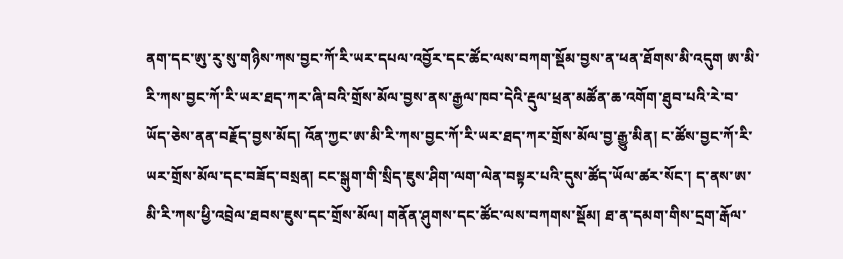ནག་དང་ཨུ་རུ་སུ་གཉིས་ཀས་བྱང་ཀོ་རི་ཡར་དཔལ་འབྱོར་དང་ཚོང་ལས་བཀག་སྡོམ་བྱས་ན་ཕན་ཐོགས་མི་འདུག ཨ་མི་རི་ཀས་བྱང་ཀོ་རི་ཡར་ཐད་ཀར་ཞི་བའི་གྲོས་མོལ་བྱས་ནས་རྒྱལ་ཁབ་དེའི་རྡུལ་ཕྲན་མཚོན་ཆ་འགོག་ཐུབ་པའི་རེ་བ་ཡོད་ཅེས་ནན་བརྗོད་བྱས་མོད། འོན་ཀྱང་ཨ་མི་རི་ཀས་བྱང་ཀོ་རི་ཡར་ཐད་ཀར་གྲོས་མོལ་བྱ་རྒྱུ་མིན། ང་ཚོས་བྱང་ཀོ་རི་ཡར་གྲོས་མོལ་དང་བཟོད་བསྲན། ངང་སྒུག་གི་སྲིད་ཇུས་ཤིག་ལག་ལེན་བསྟར་པའི་དུས་ཚོད་ཡོལ་ཚར་སོང་། ད་ནས་ཨ་མི་རི་ཀས་ཕྱི་འབྲེལ་ཐབས་ཇུས་དང་གྲོས་མོལ། གནོན་ཤུགས་དང་ཚོང་ལས་བཀགས་སྡོམ། ཐ་ན་དམག་གིས་དྲག་རྒོལ་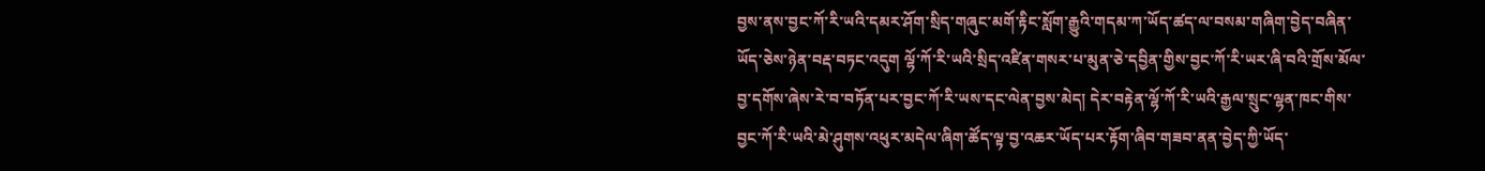བྱས་ནས་བྱང་ཀོ་རི་ཡའི་དམར་ཤོག་སྲིད་གཞུང་མགོ་རྟིང་སློག་རྒྱུའི་གདམ་ཀ་ཡོད་ཚད་ལ་བསམ་གཞིག་བྱེད་བཞིན་ཡོད་ཅེས་ཉེན་བརྡ་བཏང་འདུག ལྷོ་ཀོ་རི་ཡའི་སྲིད་འཛིན་གསར་པ་མུན་ཅེ་དབྱིན་གྱིས་བྱང་ཀོ་རི་ཡར་ཞི་བའི་གྲོས་མོལ་བྱ་དགོས་ཞེས་རེ་བ་བཏོན་པར་བྱང་ཀོ་རི་ཡས་དང་ལེན་བྱས་མེད། དེར་བརྟེན་ལྷོ་ཀོ་རི་ཡའི་རྒྱལ་སྲུང་ལྷན་ཁང་གིས་བྱང་ཀོ་རི་ཡའི་མེ་ཤུགས་འཕུར་མདེལ་ཞིག་ཚོད་ལྟ་བྱ་འཆར་ཡོད་པར་རྟོག་ཞིབ་གཟབ་ནན་བྱེད་ཀྱི་ཡོད་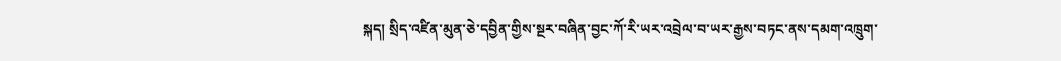སྐད། སྲིད་འཛིན་མུན་ཅེ་དབྱིན་གྱིས་སྔར་བཞིན་བྱང་ཀོ་རི་ཡར་འབྲེལ་བ་ཡར་རྒྱས་བཏང་ནས་དམག་འཁྲུག་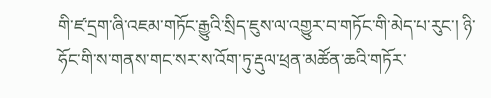གི་ཛ་དྲག་ཞི་འཇམ་གཏོང་རྒྱུའི་སྲིད་ཇུས་ལ་འགྱུར་བ་གཏོང་གི་མེད་པ་རུང་། ཉི་ཧོང་གི་ས་གནས་གང་སར་ས་འོག་ཏུ་རྡུལ་ཕྲན་མཚོན་ཆའི་གཏོར་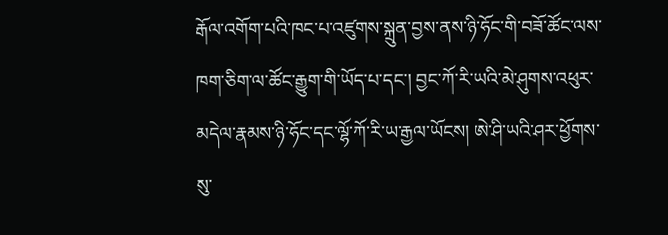རྒོལ་འགོག་པའི་ཁང་པ་འཛུགས་སྐྲུན་བྱས་ནས་ཉི་ཧོང་གི་བཟོ་ཚོང་ལས་ཁག་ཅིག་ལ་ཚོང་རྒྱུག་གི་ཡོད་པ་དང་། བྱང་ཀོ་རི་ཡའི་མེ་ཤུགས་འཕུར་མདེལ་རྣམས་ཉི་ཧོང་དང་ལྷོ་ཀོ་རི་ཡ་རྒྱལ་ཡོངས། ཨེ་ཤི་ཡའི་ཤར་ཕྱོགས་སུ་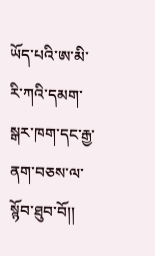ཡོད་པའི་ཨ་མི་རི་ཀའི་དམག་སྒར་ཁག་དང་རྒྱ་ནག་བཅས་ལ་སྙོབ་ཐུབ་བོ།།